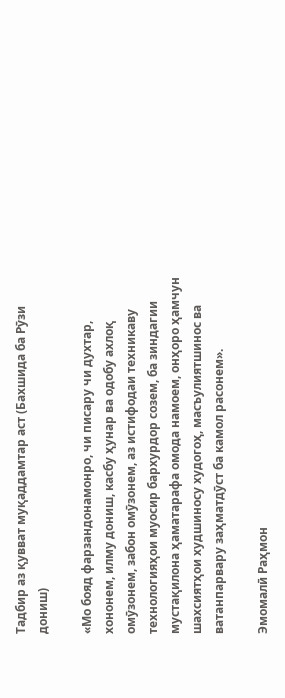Тадбир аз қувват муқаддамтар аст (Бахшида ба Рӯзи дониш)

«Мо бояд фарзандонамонро, чи писару чи духтар, хононем, илму дониш, касбу ҳунар ва одобу ахлоқ омӯзонем, забон омӯзонем, аз истифодаи техникаву технологияҳои муосир бархурдор созем, ба зиндагии мустақилона ҳаматарафа омода намоем, онҳоро ҳамчун шахсиятҳои худшиносу худогоҳ, масъулиятшинос ва ватанпарвару заҳматдӯст ба камол расонем».

Эмомалӣ Раҳмон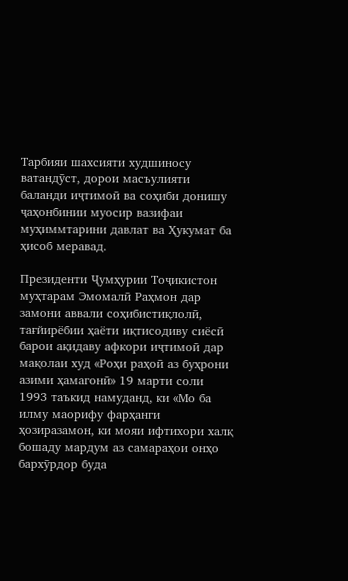Тарбияи шахсияти худшиносу ватандӯст, дорои масъулияти баланди иҷтимоӣ ва соҳиби донишу ҷаҳонбинии муосир вазифаи муҳиммтарини давлат ва Ҳукумат ба ҳисоб меравад.

Президенти Ҷумҳурии Тоҷикистон муҳтарам Эмомалӣ Раҳмон дар замони аввали соҳибистиқлолӣ, тағйирёбии ҳаёти иқтисодиву сиёсӣ барои ақидаву афкори иҷтимоӣ дар мақолаи худ «Роҳи раҳоӣ аз буҳрони азими ҳамагонӣ» 19 марти соли 1993 таъкид намуданд, ки «Мо ба илму маорифу фарҳанги ҳозиразамон, ки мояи ифтихори халқ бошаду мардум аз самараҳои онҳо бархӯрдор буда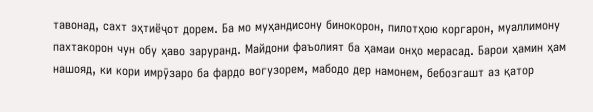тавонад, сахт эҳтиёҷот дорем. Ба мо муҳандисону бинокорон, пилотҳою коргарон, муаллимону пахтакорон чун обу ҳаво заруранд. Майдони фаъолият ба ҳамаи онҳо мерасад. Барои ҳамин ҳам нашояд, ки кори имрӯзаро ба фардо вогузорем, мабодо дер намонем, бебозгашт аз қатор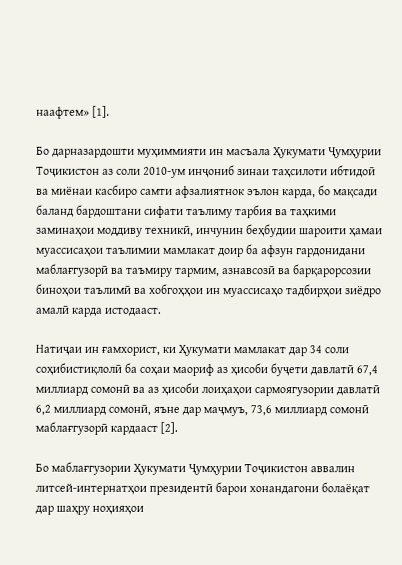наафтем» [1].

Бо дарназардошти муҳиммияти ин масъала Ҳукумати Ҷумҳурии Тоҷикистон аз соли 2010-ум инҷониб зинаи таҳсилоти ибтидоӣ ва миёнаи касбиро самти афзалиятнок эълон карда, бо мақсади баланд бардоштани сифати таълиму тарбия ва таҳкими заминаҳои моддиву техникӣ, инчунин беҳбудии шароити ҳамаи муассисаҳои таълимии мамлакат доир ба афзун гардонидани маблағгузорӣ ва таъмиру тармим, азнавсозӣ ва барқарорсозии биноҳои таълимӣ ва хобгоҳҳои ин муассисаҳо тадбирҳои зиёдро амалӣ карда истодааст.

Натиҷаи ин ғамхорист, ки Ҳукумати мамлакат дар 34 соли соҳибистиқлолӣ ба соҳаи маориф аз ҳисоби буҷети давлатӣ 67,4 миллиард сомонӣ ва аз ҳисоби лоиҳаҳои сармоягузории давлатӣ 6,2 миллиард сомонӣ, яъне дар маҷмуъ, 73,6 миллиард сомонӣ маблағгузорӣ кардааст [2].

Бо маблағгузории Ҳукумати Ҷумҳурии Тоҷикистон аввалин литсей-интернатҳои президентӣ барои хонандагони болаёқат дар шаҳру ноҳияҳои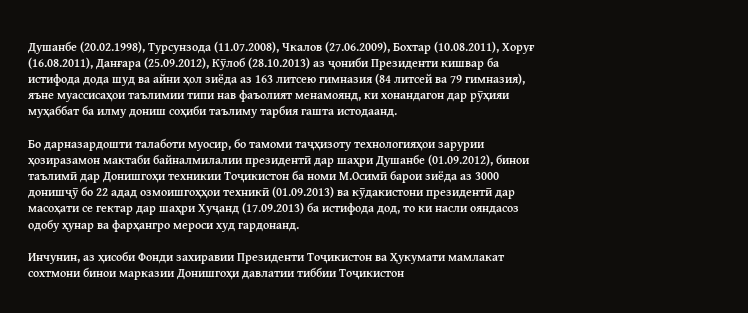Душанбе (20.02.1998), Турсунзода (11.07.2008), Чкалов (27.06.2009), Бохтар (10.08.2011), Хоруғ (16.08.2011), Данғара (25.09.2012), Кӯлоб (28.10.2013) аз ҷониби Президенти кишвар ба истифода дода шуд ва айни ҳол зиёда аз 163 литсею гимназия (84 литсей ва 79 гимназия), яъне муассисаҳои таълимии типи нав фаъолият менамоянд, ки хонандагон дар рӯҳияи муҳаббат ба илму дониш соҳиби таълиму тарбия гашта истодаанд.

Бо дарназардошти талаботи муосир, бо тамоми таҷҳизоту технологияҳои зарурии ҳозиразамон мактаби байналмилалии президентӣ дар шаҳри Душанбе (01.09.2012), бинои таълимӣ дар Донишгоҳи техникии Тоҷикистон ба номи М.Осимӣ барои зиёда аз 3000 донишҷӯ бо 22 адад озмоишгоҳҳои техникӣ (01.09.2013) ва кӯдакистони президентӣ дар масоҳати се гектар дар шаҳри Хуҷанд (17.09.2013) ба истифода дод, то ки насли ояндасоз одобу ҳунар ва фарҳангро мероси худ гардонанд.

Инчунин, аз ҳисоби Фонди захиравии Президенти Тоҷикистон ва Ҳукумати мамлакат сохтмони бинои марказии Донишгоҳи давлатии тиббии Тоҷикистон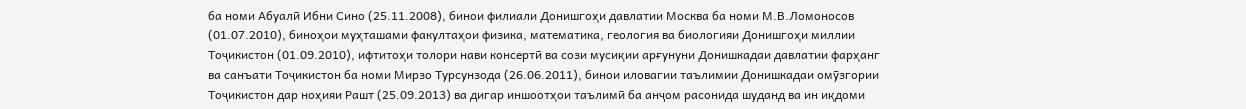ба номи Абуалӣ Ибни Сино (25.11.2008), бинои филиали Донишгоҳи давлатии Москва ба номи М.В.Ломоносов (01.07.2010), биноҳои муҳташами факултаҳои физика, математика, геология ва биологияи Донишгоҳи миллии Тоҷикистон (01.09.2010), ифтитоҳи толори нави консертӣ ва сози мусиқии арғунуни Донишкадаи давлатии фарҳанг ва санъати Тоҷикистон ба номи Мирзо Турсунзода (26.06.2011), бинои иловагии таълимии Донишкадаи омӯзгории Тоҷикистон дар ноҳияи Рашт (25.09.2013) ва дигар иншоотҳои таълимӣ ба анҷом расонида шуданд ва ин иқдоми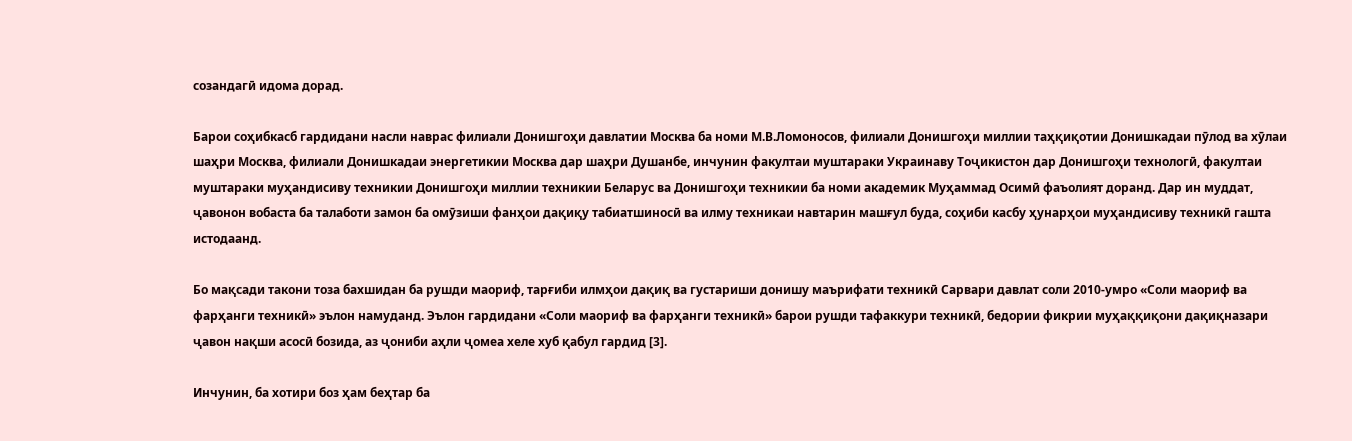созандагӣ идома дорад.

Барои соҳибкасб гардидани насли наврас филиали Донишгоҳи давлатии Москва ба номи М.В.Ломоносов, филиали Донишгоҳи миллии таҳқиқотии Донишкадаи пӯлод ва хӯлаи шаҳри Москва, филиали Донишкадаи энергетикии Москва дар шаҳри Душанбе, инчунин факултаи муштараки Украинаву Тоҷикистон дар Донишгоҳи технологӣ, факултаи муштараки муҳандисиву техникии Донишгоҳи миллии техникии Беларус ва Донишгоҳи техникии ба номи академик Муҳаммад Осимӣ фаъолият доранд. Дар ин муддат, ҷавонон вобаста ба талаботи замон ба омӯзиши фанҳои дақиқу табиатшиносӣ ва илму техникаи навтарин машғул буда, соҳиби касбу ҳунарҳои муҳандисиву техникӣ гашта истодаанд.

Бо мақсади такони тоза бахшидан ба рушди маориф, тарғиби илмҳои дақиқ ва густариши донишу маърифати техникӣ Сарвари давлат соли 2010-умро «Соли маориф ва фарҳанги техникӣ» эълон намуданд. Эълон гардидани «Соли маориф ва фарҳанги техникӣ» барои рушди тафаккури техникӣ, бедории фикрии муҳаққиқони дақиқназари ҷавон нақши асосӣ бозида, аз ҷониби аҳли ҷомеа хеле хуб қабул гардид [3].

Инчунин, ба хотири боз ҳам беҳтар ба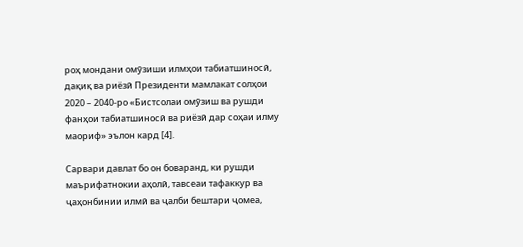роҳ мондани омӯзиши илмҳои табиатшиносӣ, дақиқ ва риёзӣ Президенти мамлакат солҳои 2020 – 2040-ро «Бистсолаи омӯзиш ва рушди фанҳои табиатшиносӣ ва риёзӣ дар соҳаи илму маориф» эълон кард [4].

Сарвари давлат бо он боваранд, ки рушди маърифатнокии аҳолӣ, тавсеаи тафаккур ва ҷаҳонбинии илмӣ ва ҷалби бештари ҷомеа,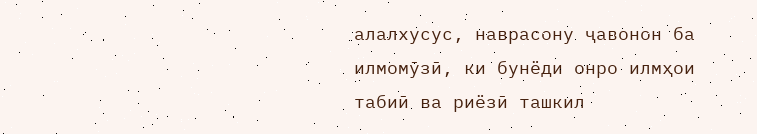алалхусус, наврасону ҷавонон ба илмомӯзӣ, ки бунёди онро илмҳои табиӣ ва риёзӣ ташкил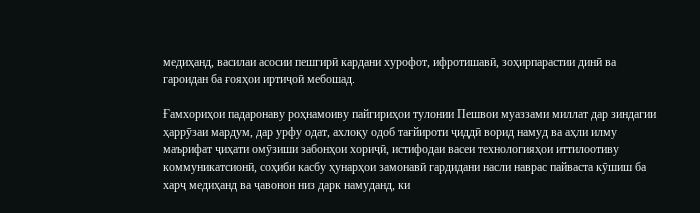медиҳанд, василаи асосии пешгирӣ кардани хурофот, ифротишавӣ, зоҳирпарастии динӣ ва гароидан ба ғояҳои иртиҷоӣ мебошад.

Ғамхориҳои падаронаву роҳнамоиву пайгириҳои тулонии Пешвои муаззами миллат дар зиндагии ҳаррӯзаи мардум, дар урфу одат, ахлоқу одоб тағйироти ҷиддӣ ворид намуд ва аҳли илму маърифат ҷиҳати омӯзиши забонҳои хориҷӣ, истифодаи васеи технологияҳои иттилоотиву коммуникатсионӣ, соҳиби касбу ҳунарҳои замонавӣ гардидани насли наврас пайваста кӯшиш ба харҷ медиҳанд ва ҷавонон низ дарк намуданд, ки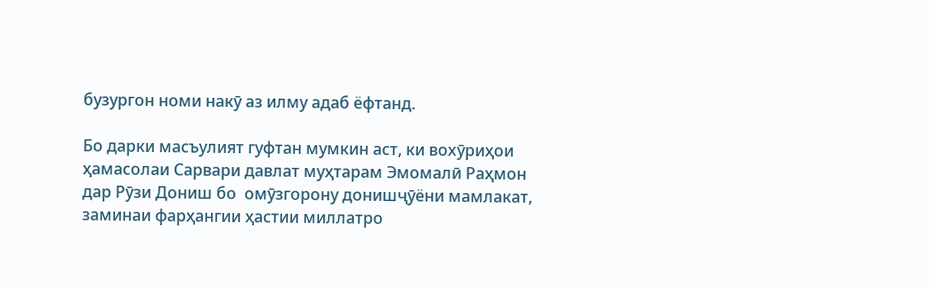бузургон номи накӯ аз илму адаб ёфтанд.

Бо дарки масъулият гуфтан мумкин аст, ки вохӯриҳои ҳамасолаи Сарвари давлат муҳтарам Эмомалӣ Раҳмон дар Рӯзи Дониш бо  омӯзгорону донишҷӯёни мамлакат, заминаи фарҳангии ҳастии миллатро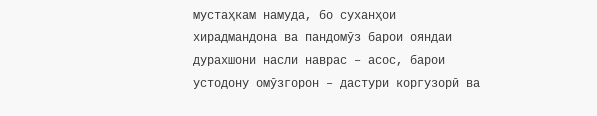мустаҳкам намуда, бо суханҳои хирадмандона ва пандомӯз барои ояндаи дурахшони насли наврас – асос, барои устодону омӯзгорон – дастури коргузорӣ ва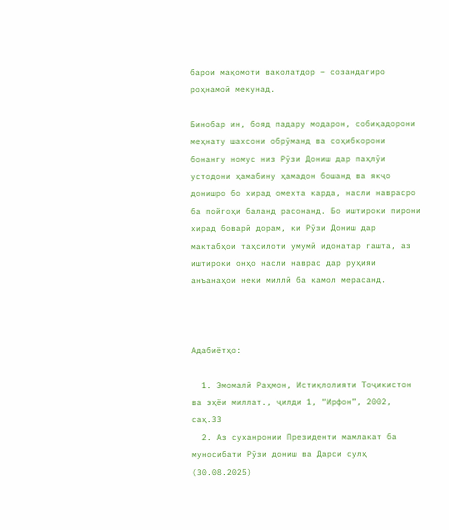барои мақомоти ваколатдор – созандагиро роҳнамоӣ мекунад.

Бинобар ин, бояд падару модарон, собиқадорони меҳнату шахсони обрӯманд ва соҳибкорони бонангу номус низ Рӯзи Дониш дар паҳлӯи устодони ҳамабину ҳамадон бошанд ва якҷо донишро бо хирад омехта карда, насли наврасро ба пойгоҳи баланд расонанд. Бо иштироки пирони хирад боварӣ дорам, ки Рӯзи Дониш дар мактабҳои таҳсилоти умумӣ идонатар гашта, аз иштироки онҳо насли наврас дар руҳияи анъанаҳои неки миллӣ ба камол мерасанд.



Адабиётҳо:

  1. Эмомалӣ Раҳмон, Истиқлолияти Тоҷикистон ва эҳёи миллат., ҷилди 1, “Ирфон”, 2002, саҳ.33
  2. Аз суханронии Президенти мамлакат ба муносибати Рӯзи дониш ва Дарси сулҳ (30.08.2025)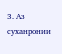3. Аз суханронии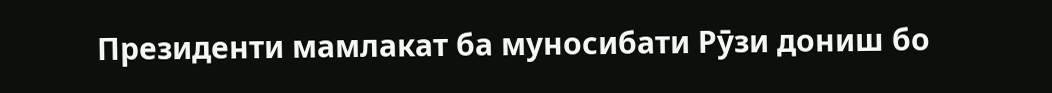Президенти мамлакат ба муносибати Рӯзи дониш бо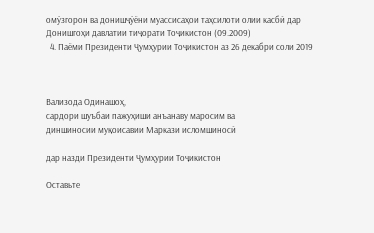омӯзгорон ва донишҷӯёни муассисаҳои таҳсилоти олии касбӣ дар Донишгоҳи давлатии тиҷорати Тоҷикистон (09.2009)
  4. Паёми Президенти Ҷумҳурии Тоҷикистон аз 26 декабри соли 2019



Вализода Одинашоҳ,
сардори шуъбаи пажуҳиши анъанаву маросим ва
диншиносии муқоисавии Маркази исломшиносӣ

дар назди Президенти Ҷумҳурии Тоҷикистон

Оставьте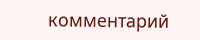комментарий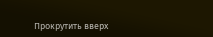Прокрутить вверх